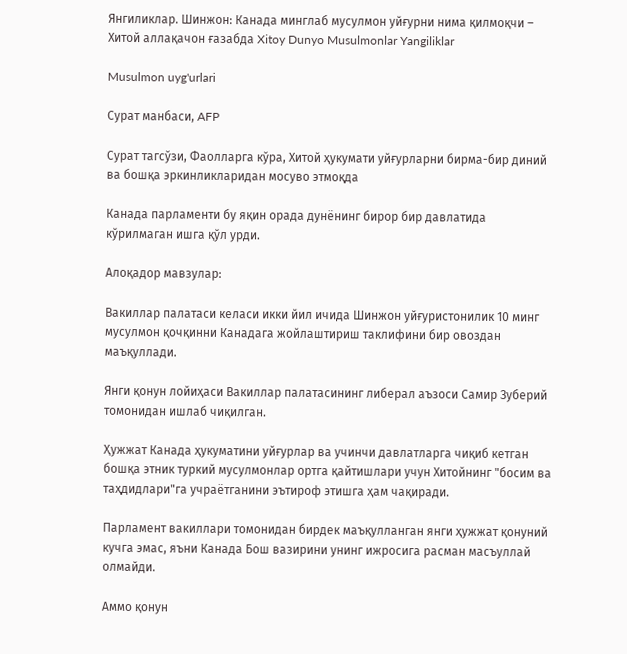Янгиликлар. Шинжон: Канада минглаб мусулмон уйғурни нима қилмоқчи – Хитой аллақачон ғазабда Xitoy Dunyo Musulmonlar Yangiliklar

Musulmon uyg'urlari

Сурат манбаси, AFP

Сурат тагсўзи, Фаолларга кўра, Хитой ҳукумати уйғурларни бирма-бир диний ва бошқа эркинликларидан мосуво этмоқда

Канада парламенти бу яқин орада дунёнинг бирор бир давлатида кўрилмаган ишга қўл урди.

Алоқадор мавзулар:

Вакиллар палатаси келаси икки йил ичида Шинжон уйғуристонилик 10 минг мусулмон қочқинни Канадага жойлаштириш таклифини бир овоздан маъқуллади.

Янги қонун лойиҳаси Вакиллар палатасининг либерал аъзоси Самир Зуберий томонидан ишлаб чиқилган.

Ҳужжат Канада ҳукуматини уйғурлар ва учинчи давлатларга чиқиб кетган бошқа этник туркий мусулмонлар ортга қайтишлари учун Хитойнинг "босим ва таҳдидлари"га учраётганини эътироф этишга ҳам чақиради.

Парламент вакиллари томонидан бирдек маъқулланган янги ҳужжат қонуний кучга эмас, яъни Канада Бош вазирини унинг ижросига расман масъуллай олмайди.

Аммо қонун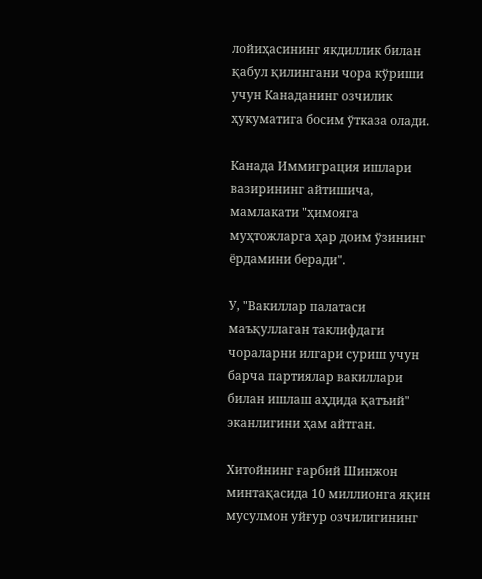лойиҳасининг якдиллик билан қабул қилингани чора кўриши учун Канаданинг озчилик ҳукуматига босим ўтказа олади.

Канада Иммиграция ишлари вазирининг айтишича, мамлакати "ҳимояга муҳтожларга ҳар доим ўзининг ёрдамини беради".

У, "Вакиллар палатаси маъқуллаган таклифдаги чораларни илгари суриш учун барча партиялар вакиллари билан ишлаш аҳдида қатъий" эканлигини ҳам айтган.

Хитойнинг ғарбий Шинжон минтақасида 10 миллионга яқин мусулмон уйғур озчилигининг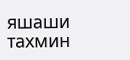яшаши тахмин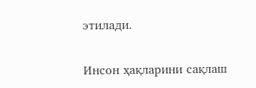этилади.

Инсон ҳақларини сақлаш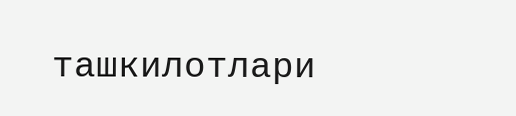ташкилотлари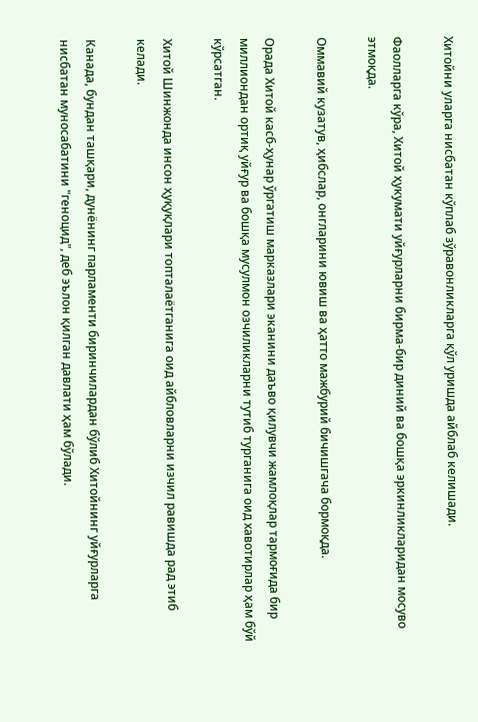Хитойни уларга нисбатан кўплаб зўравонликларга қўл уришда айблаб келишади.

Фаолларга кўра, Хитой ҳукумати уйғурларни бирма-бир диний ва бошқа эркинликларидан мосуво этмоқда.

Оммавий кузатув, ҳибслар, онгларини ювиш ва ҳатто мажбурий бичишгача бормоқда.

Орада Хитой касб-ҳунар ўргатиш марказлари эканини даъво қилувчи жамлоқлар тармоғида бир миллиондан ортиқ уйғур ва бошқа мусулмон озчиликларни тутиб турганига оид хавотирлар ҳам бўй кўрсатган.

Хитой Шинжонда инсон ҳуқуқлари топталаётганига оид айбловларни изчил равишда рад этиб келади.

Канада, бундан ташқари, дунёнинг парламенти биринчилардан бўлиб Хитойнинг уйғурларга нисбатан муносабатини "геноцид", деб эълон қилган давлати ҳам бўлади.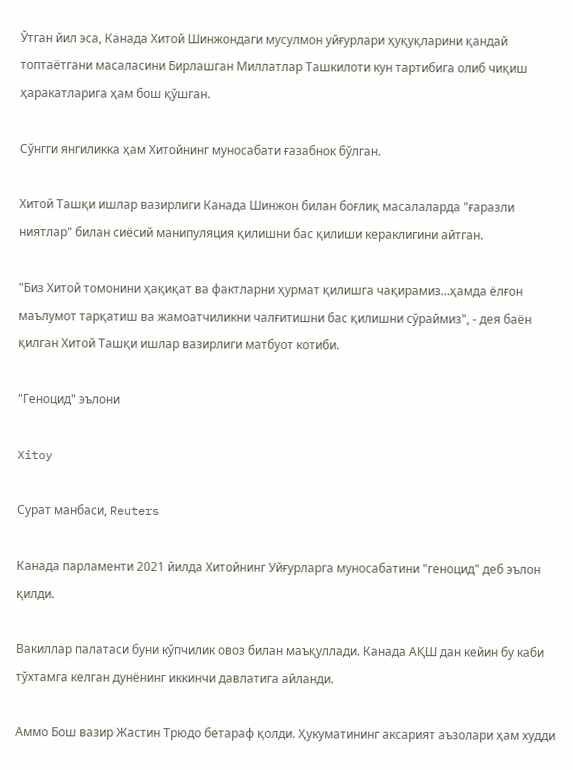Ўтган йил эса, Канада Хитой Шинжондаги мусулмон уйғурлари ҳуқуқларини қандай топтаётгани масаласини Бирлашган Миллатлар Ташкилоти кун тартибига олиб чиқиш ҳаракатларига ҳам бош қўшган.

Сўнгги янгиликка ҳам Хитойнинг муносабати ғазабнок бўлган.

Хитой Ташқи ишлар вазирлиги Канада Шинжон билан боғлиқ масалаларда "ғаразли ниятлар" билан сиёсий манипуляция қилишни бас қилиши кераклигини айтган.

"Биз Хитой томонини ҳақиқат ва фактларни ҳурмат қилишга чақирамиз...ҳамда ёлғон маълумот тарқатиш ва жамоатчиликни чалғитишни бас қилишни сўраймиз", - дея баён қилган Хитой Ташқи ишлар вазирлиги матбуот котиби.

"Геноцид" эълони

Xitoy

Сурат манбаси, Reuters

Канада парламенти 2021 йилда Хитойнинг Уйғурларга муносабатини "геноцид" деб эълон қилди.

Вакиллар палатаси буни кўпчилик овоз билан маъқуллади. Канада АҚШ дан кейин бу каби тўхтамга келган дунёнинг иккинчи давлатига айланди.

Аммо Бош вазир Жастин Трюдо бетараф қолди. Ҳукуматининг аксарият аъзолари ҳам худди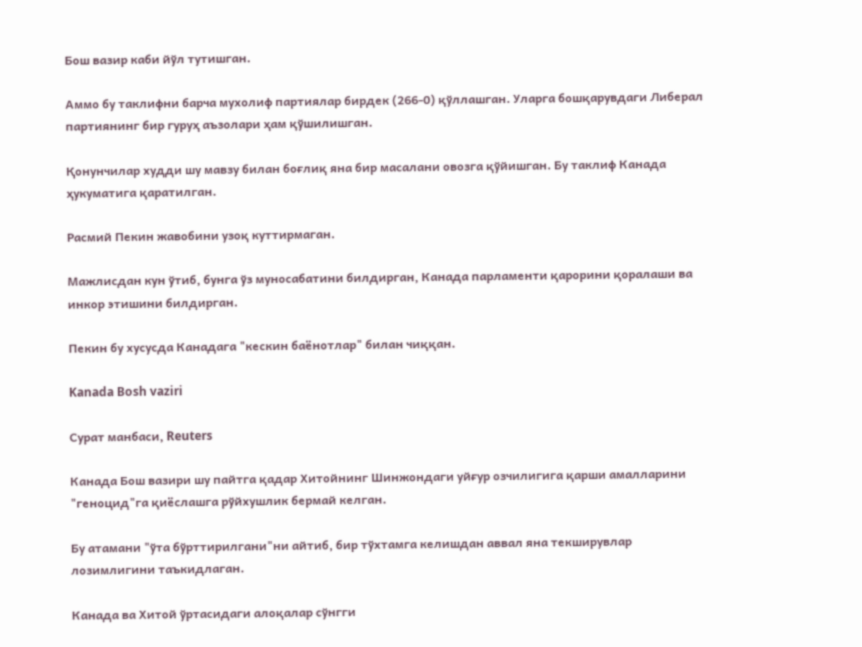Бош вазир каби йўл тутишган.

Аммо бу таклифни барча мухолиф партиялар бирдек (266-0) қўллашган. Уларга бошқарувдаги Либерал партиянинг бир гуруҳ аъзолари ҳам қўшилишган.

Қонунчилар худди шу мавзу билан боғлиқ яна бир масалани овозга қўйишган. Бу таклиф Канада ҳукуматига қаратилган.

Pасмий Пекин жавобини узоқ куттирмаган.

Мажлисдан кун ўтиб, бунга ўз муносабатини билдирган, Канада парламенти қарорини қоралаши ва инкор этишини билдирган.

Пекин бу хусусда Канадага "кескин баёнотлар" билан чиққан.

Kanada Bosh vaziri

Сурат манбаси, Reuters

Канада Бош вазири шу пайтга қадар Хитойнинг Шинжондаги уйғур озчилигига қарши амалларини "геноцид"га қиёслашга рўйхушлик бермай келган.

Бу атамани "ўта бўрттирилгани"ни айтиб, бир тўхтамга келишдан аввал яна текширувлар лозимлигини таъкидлаган.

Канада ва Хитой ўртасидаги алоқалар сўнгги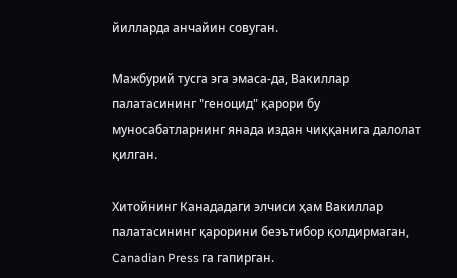йилларда анчайин совуган.

Мажбурий тусга эга эмаса-да, Вакиллар палатасининг "геноцид" қарори бу муносабатларнинг янада издан чиққанига далолат қилган.

Хитойнинг Канададаги элчиси ҳам Вакиллар палатасининг қарорини беэътибор қолдирмаган, Canadian Press га гапирган.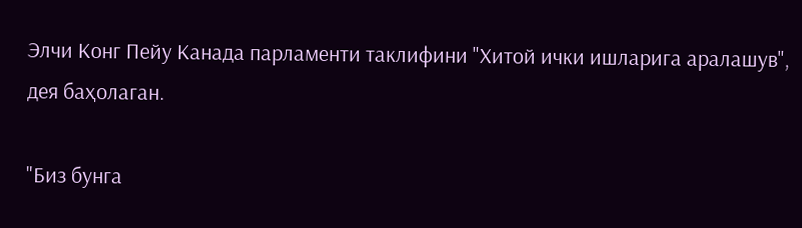Элчи Конг Пейу Канада парламенти таклифини "Хитой ички ишларига аралашув", дея баҳолаган.

"Биз бунга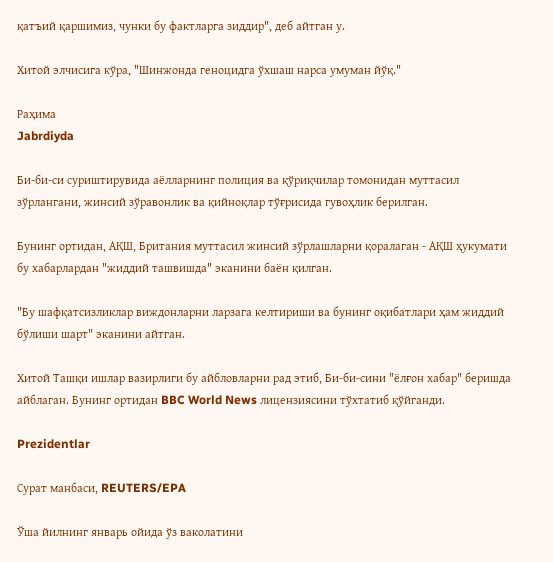қатъий қаршимиз, чунки бу фактларга зиддир", деб айтган у.

Хитой элчисига кўра, "Шинжонда геноцидга ўхшаш нарса умуман йўқ."

Раҳима
Jabrdiyda

Би-би-си суриштирувида аёлларнинг полиция ва қўриқчилар томонидан муттасил зўрлангани, жинсий зўравонлик ва қийноқлар тўғрисида гувоҳлик берилган.

Бунинг ортидан, АҚШ, Британия муттасил жинсий зўрлашларни қоралаган - АҚШ ҳукумати бу хабарлардан "жиддий ташвишда" эканини баён қилган.

"Бу шафқатсизликлар виждонларни ларзага келтириши ва бунинг оқибатлари ҳам жиддий бўлиши шарт" эканини айтган.

Хитой Ташқи ишлар вазирлиги бу айбловларни рад этиб, Би-би-сини "ёлғон хабар" беришда айблаган. Бунинг ортидан BBC World News лицензиясини тўхтатиб қўйганди.

Prezidentlar

Сурат манбаси, REUTERS/EPA

Ўша йилнинг январь ойида ўз ваколатини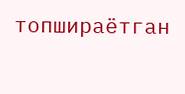топшираётган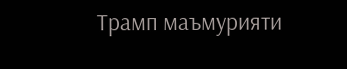Трамп маъмурияти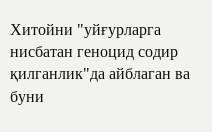Хитойни "уйғурларга нисбатан геноцид содир қилганлик"да айблаган ва буни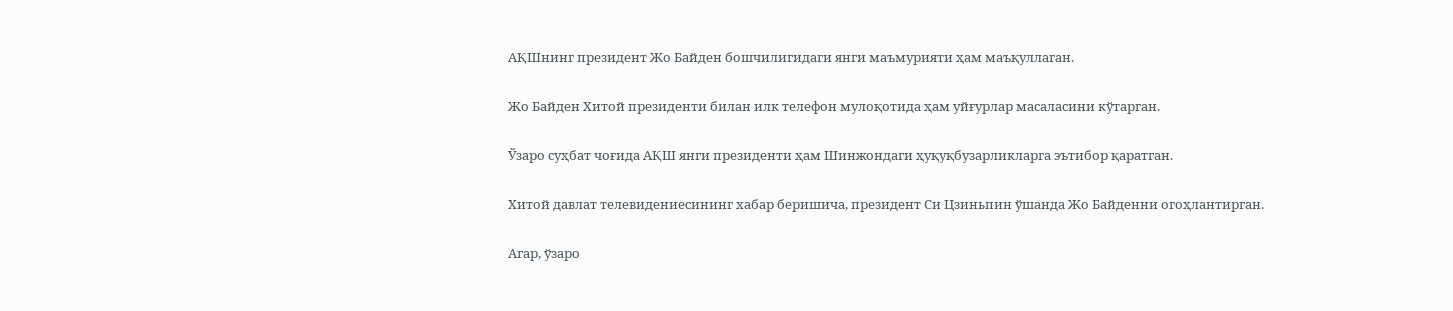АҚШнинг президент Жо Байден бошчилигидаги янги маъмурияти ҳам маъқуллаган.

Жо Байден Хитой президенти билан илк телефон мулоқотида ҳам уйғурлар масаласини кўтарган.

Ўзаро суҳбат чоғида АҚШ янги президенти ҳам Шинжондаги ҳуқуқбузарликларга эътибор қаратган.

Хитой давлат телевидениесининг хабар беришича, президент Си Цзиньпин ўшанда Жо Байденни огоҳлантирган.

Агар, ўзаро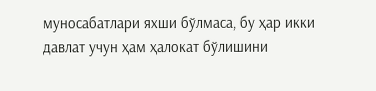муносабатлари яхши бўлмаса, бу ҳар икки давлат учун ҳам ҳалокат бўлишини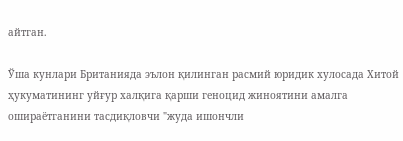айтган.

Ўша кунлари Британияда эълон қилинган расмий юридик хулосада Хитой ҳукуматининг уйғур халқига қарши геноцид жиноятини амалга ошираётганини тасдиқловчи "жуда ишончли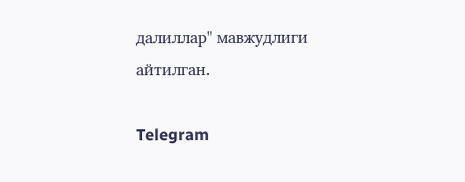далиллар" мавжудлиги айтилган.

Telegram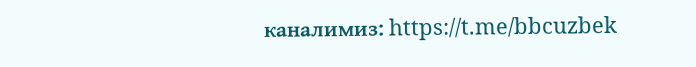каналимиз: https://t.me/bbcuzbek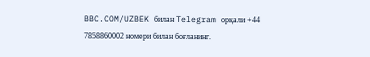BBC.COM/UZBEK билан Telegram орқали +44 7858860002 номери билан боғланинг.